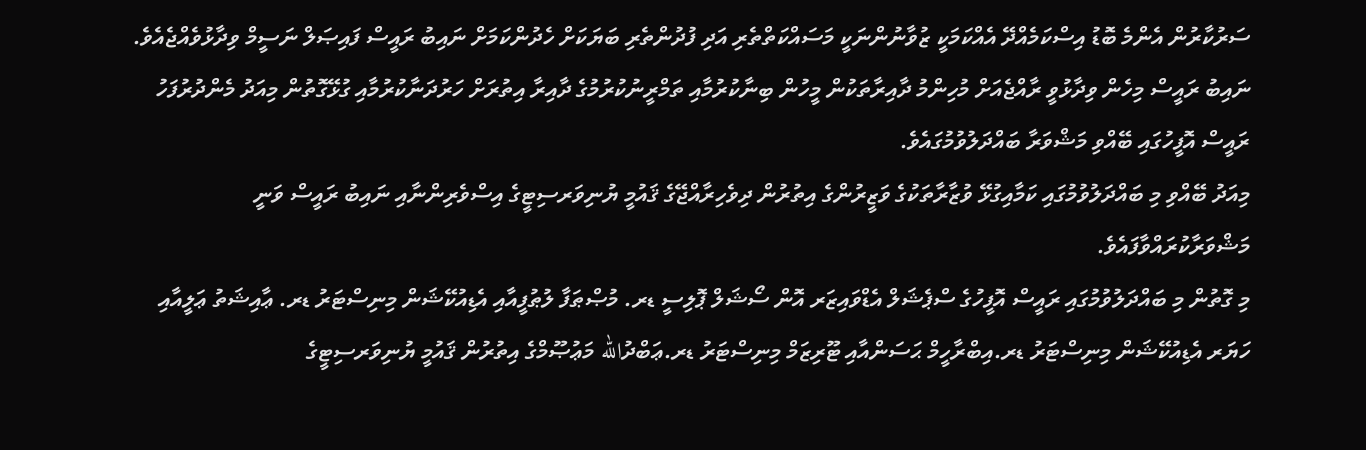ސަރުކާރުން އެންމެ ބޮޑު އިސްކަމެއްދޭ އެއްކަމަކީ ޒުވާނުންނަކީ މަސައްކަތްތެރި އަދި ފުދުންތެރި ބަޔަކަށް ހެދުންކަމަށް ނައިބު ރައީސް ފައިޞަލް ނަސީމް ވިދާޅުވެއްޖެއެވެ.
ނައިބު ރައީސް މިހެން ވިދާޅުވީ ރާއްޖެއަށް މުހިންމު ދާއިރާތަކުން މީހުން ބިނާކުރުމާއި ތަމްރީނުކުރުމުގެ ދާއިރާ އިތުރަށް ހަރުދަނާކުރުމާއި ގުޅޭގޮތުން މިއަދު މެންދުރުފަހު ރައީސް އޮފީހުގައި ބޭއްވި މަޝްވަރާ ބައްދަލުވުމުގައެވެ.
މިއަދު ބޭއްވި މި ބައްދަލުވުމުގައި ކަމާއިގުޅޭ ވުޒާރާތަކުގެ ވަޒީރުންގެ އިތުރުން ދިވެހިރާއްޖޭގެ ޤައުމީ ޔުނިވަރސިޓީގެ އިސްވެރިންނާއި ނައިބު ރައީސް ވަނީ މަޝްވަރާކުރައްވާފައެވެ.
މި ގޮތުން މި ބައްދަލުވުމުގައި ރައީސް އޮފީހުގެ ސްޕެޝަލް އެޑްވައިޒަރ އޮން ސޯޝަލް ޕޮލިސީ ޑރ. މުޞްޠަފާ ލުޠުފީއާއި އެޑިއުކޭޝަން މިނިސްޓަރު ޑރ. ޢާއިޝަތު ޢަލީއާއި ހަޔަރ އެޑިއުކޭޝަން މިނިސްޓަރު ޑރ.އިބްރާހީމް ޙަސަންއާއި ޓޫރިޒަމް މިނިސްޓަރު ޑރ.ޢަބްދުالله މަޢުޞޫމްގެ އިތުރުން ޤައުމީ ޔުނިވަރސިޓީގެ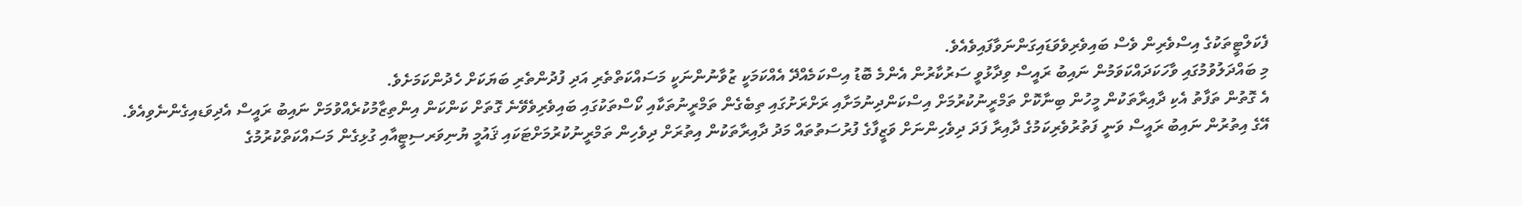ފެކަލްޓީތަކުގެ އިސްވެރިން ވެސް ބައިވެރިވެވަޑައިގަންނަވާފައިވެއެވެ.
މި ބައްދަލުވުމުގައި ވާހަކަދައްކަވަމުން ނައިބު ރައީސް ވިދާޅުވީ ސަރުކާރުން އެންމެ ބޮޑު އިސްކަމެއްދޭ އެއްކަމަކީ ޒުވާނުންނަކީ މަސައްކަތްތެރި އަދި ފުދުންތެރި ބަޔަކަށް ހެދުންކަމަށެވެ.
އެ ގޮތުން ތަފާތު އެކި ދާއިރާތަކުން މީހުން ބިނާކޮށް ތަމްރީނުކުރުމަށް އިސްކަންދިނުމަށާއި ރަށްރަށުގައި ތިބެގެން ތަމްރީނުތަކާއި ކޯސްތަކުގައި ބައިވެރިވެވޭނެ ގޮތަށް ކަންކަން އިންތިޒާމުކުރެއްވުމަށް ނައިބު ރައީސް އެދިވަޑއިގެންނެވިއެވެ.
އޭގެ އިތުރުން ނައިބު ރައީސް ވަނީ ފަތުރުވެރިކަމުގެ ދާއިރާ ފަދަ ދިވެހިންނަށް ވަޒީފާގެ ފުރުސަތުތައް މަދު ދާއިރާތަކުން އިތުރަށް ދިވެހިން ތަމްރީނުކުރުމަށްޓަކައި ޤައުމީ ޔުނިވަރސިޓީއާއި ގުޅިގެން މަސައްކަތްކުރުމުގެ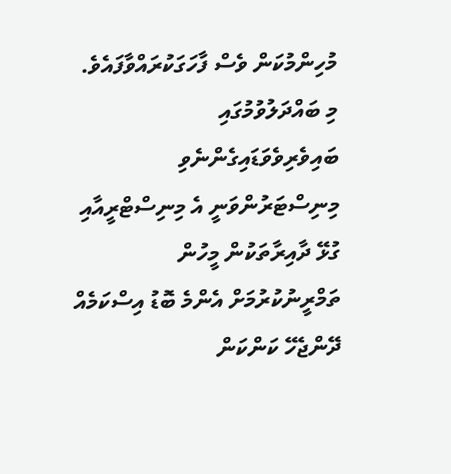މުހިންމުކަން ވެސް ފާހަގަކުރައްވާފައެވެ.
މި ބައްދަލުވުމުގައި ބައިވެރިވެވަޑައިގެންނެވި މިނިސްޓަރުންވަނީ އެ މިނިސްޓްރީއާއި ގުޅޭ ދާއިރާތަކުން މީހުން ތަމްރީނުކުރުމަށް އެންމެ ބޮޑު އިސްކަމެއް ދޭންޖެހޭ ކަންކަން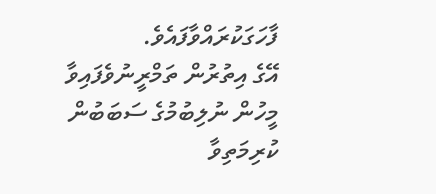ފާހަގަކުރައްވާފައެވެ.
އޭގެ އިތުރުން ތަމްރީނުވެފައިވާ މީހުން ނުލިބުމުގެ ސަބަބުން ކުރިމަތިވާ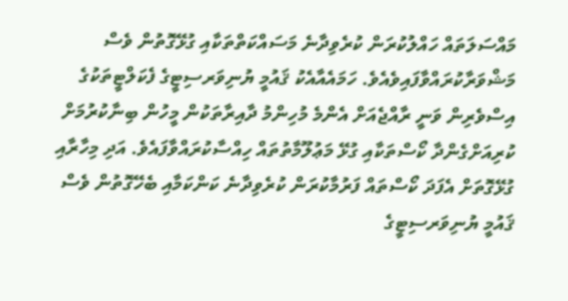މައްސަލަތައް ހައްލުކުރަން ކުރެވިދާނެ މަސައްކަތްތަކާއި ގުޅޭގޮތުން ވެސް މަޝްވަރާކުރައްވާފައިވެއެވެ. ހަމައެއާއެކު ޤައުމީ ޔުނިވަރސިޓީގެ ފެކަލްޓީތަކުގެ އިސްވެރިން ވަނީ ރާއްޖެއަށް އެންމެ މުހިންމު ދާއިރާތަކުން މީހުން ބިނާކުރުމަށް ކުރިއަށްގެންދާ ކޯސްތަކާއި ގުޅޭ މަޢުލޫމާތުތައް ހިއްސާކުރައްވާފައެވެ. އަދި މިހާރާއި ގުޅޭގޮތަށް އެފަދަ ކޯސްތައް ފަރުމާކުރަން ކުރެވިދާނެ ކަންކަމާއި ބެހޭގޮތުން ވެސް ޤައުމީ ޔުނިވަރސިޓީގެ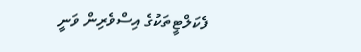ފެކަލްޓީތަކުގެ އިސްވެރިން ވަނީ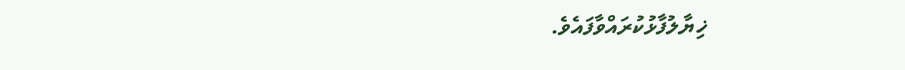ޚިޔާލުފާޅުކުރައްވާފައެވެ.